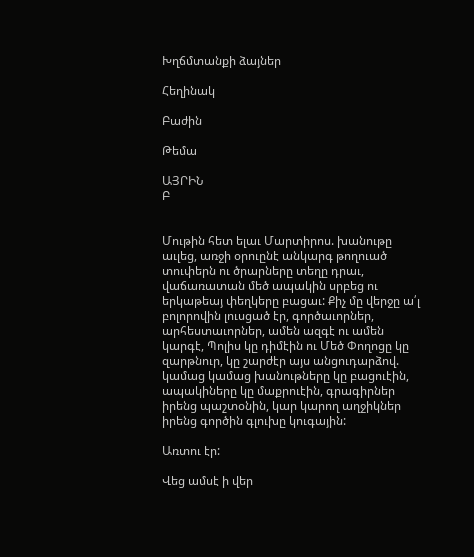Խղճմտանքի ձայներ

Հեղինակ

Բաժին

Թեմա

ԱՅՐԻՆ
Բ


Մութին հետ ելաւ Մարտիրոս. խանութը աւլեց, առջի օրուընէ անկարգ թողուած տուփերն ու ծրարները տեղը դրաւ, վաճառատան մեծ ապակին սրբեց ու երկաթեայ փեղկերը բացաւ: Քիչ մը վերջը ա՛լ բոլորովին լուսցած էր, գործաւորներ, արհեստաւորներ, ամեն ազգէ ու ամեն կարգէ, Պոլիս կը դիմէին ու Մեծ Փողոցը կը զարթնուր, կը շարժէր այս անցուդարձով. կամաց կամաց խանութները կը բացուէին, ապակիները կը մաքրուէին, գրագիրներ իրենց պաշտօնին, կար կարող աղջիկներ իրենց գործին գլուխը կուգային:

Առտու էր:

Վեց ամսէ ի վեր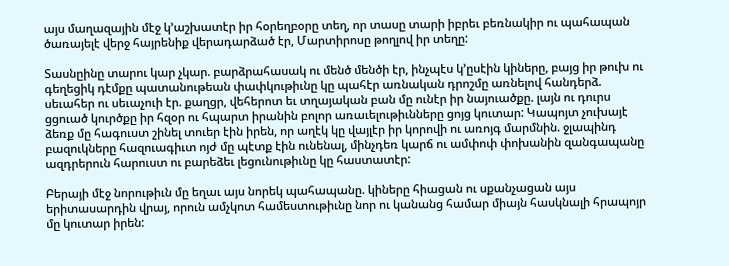այս մաղազային մէջ կ՚աշխատէր իր հօրեղբօրը տեղ, որ տասը տարի իբրեւ բեռնակիր ու պահապան ծառայելէ վերջ հայրենիք վերադարձած էր, Մարտիրոսը թողլով իր տեղը:

Տասնըինը տարու կար չկար. բարձրահասակ ու մենծ մենծի էր, ինչպէս կ՚ըսէին կիները, բայց իր թուխ ու գեղեցիկ դէմքը պատանութեան փափկութիւնը կը պահէր առնական դրոշմը առնելով հանդերձ. սեւահեր ու սեւաչուի էր. քաղցր, վեհերոտ եւ տղայական բան մը ունէր իր նայուածքը. լայն ու դուրս ցցուած կուրծքը իր հզօր ու հպարտ իրանին բոլոր առաւելութիւնները ցոյց կուտար: Կապոյտ չուխայէ ձեռք մը հագուստ շինել տուեր էին իրեն, որ աղէկ կը վայլէր իր կորովի ու առոյգ մարմնին. ջլապինդ բազուկները հազուագիւտ ոյժ մը պէտք էին ունենալ, մինչդեռ կարճ ու ամփոփ փոխանին զանգապանը ազդրերուն հարուստ ու բարեձեւ լեցունութիւնը կը հաստատէր:

Բերայի մէջ նորութիւն մը եղաւ այս նորեկ պահապանը. կիները հիացան ու սքանչացան այս երիտասարդին վրայ, որուն ամչկոտ համեստութիւնը նոր ու կանանց համար միայն հասկնալի հրապոյր մը կուտար իրեն: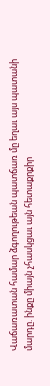Վաճառատան համար ձգողութեան պատճառ մը եղաւ այս պատանի մարդը. ինքը միայն չհասկցաւ այն հետաքրքիր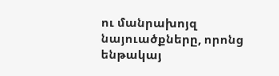ու մանրախոյզ նայուածքները, որոնց ենթակայ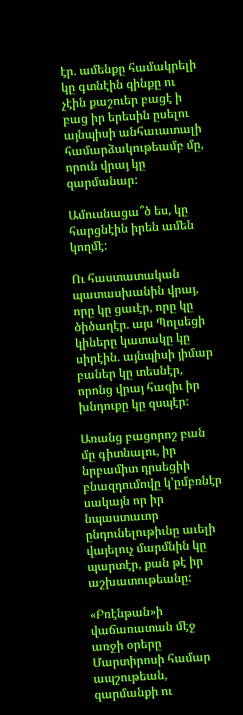էր. ամենքը համակրելի կը գտնէին զինքը ու չէին քաշուեր բացէ ի բաց իր երեսին ըսելու այնպիսի անհաւատալի համարձակութեամբ մը, որուն վրայ կը զարմանար:

Ամուսնացա՞ծ ես, կը հարցնէին իրեն ամեն կողմէ:

Ու հաստատական պատասխանին վրայ, որը կը ցաւէր, որը կը ծիծաղէր. այս Պոլսեցի կիները կատակը կը սիրէին. այնպիսի յիմար բաներ կը տեսնէր, որոնց վրայ հազիւ իր խնդուքը կը զսպէր:

Առանց բացորոշ բան մը գիտնալու, իր նրբամիտ դրսեցիի բնազդումովը կ՚ըմբռնէր սակայն որ իր նպաստաւոր ընդունելութիւնը աւելի վայելուչ մարմնին կը պարտէր, քան թէ իր աշխատութեանը:

«Բռէնթան»ի վաճառատան մէջ առջի օրերը Մարտիրոսի համար ապշութեան, զարմանքի ու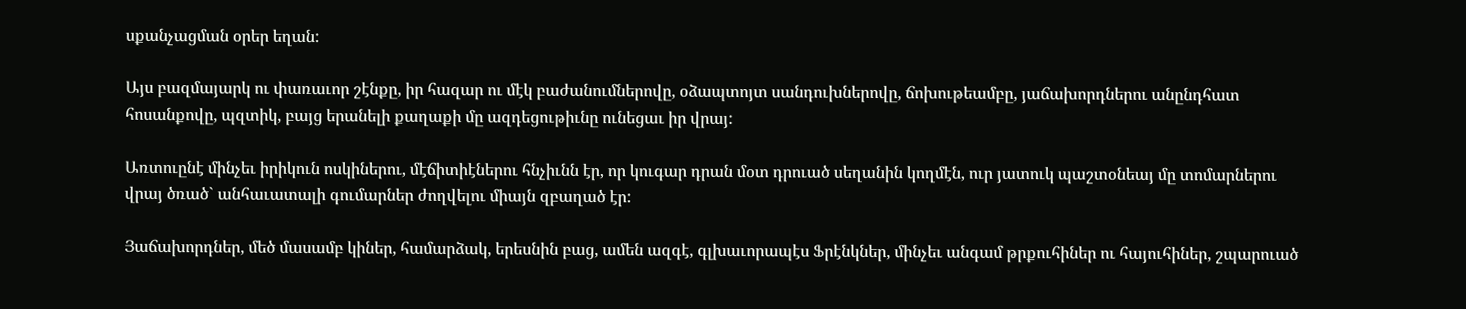սքանչացման օրեր եղան:

Այս բազմայարկ ու փառաւոր շէնքը, իր հազար ու մէկ բաժանումներովը, օձապտոյտ սանդուխներովը, ճոխութեամբը, յաճախորդներու անընդհատ հոսանքովը, պզտիկ, բայց երանելի քաղաքի մը ազդեցութիւնը ունեցաւ իր վրայ:

Առտուընէ մինչեւ իրիկուն ոսկիներու, մէճիտիէներու հնչիւնն էր, որ կուգար դրան մօտ դրուած սեղանին կողմէն, ուր յատուկ պաշտօնեայ մը տոմարներու վրայ ծռած` անհաւատալի գումարներ ժողվելու միայն զբաղած էր:

Յաճախորդներ, մեծ մասամբ կիներ, համարձակ, երեսնին բաց, ամեն ազգէ, գլխաւորապէս Ֆրէնկներ, մինչեւ անգամ թրքուհիներ ու հայուհիներ, շպարուած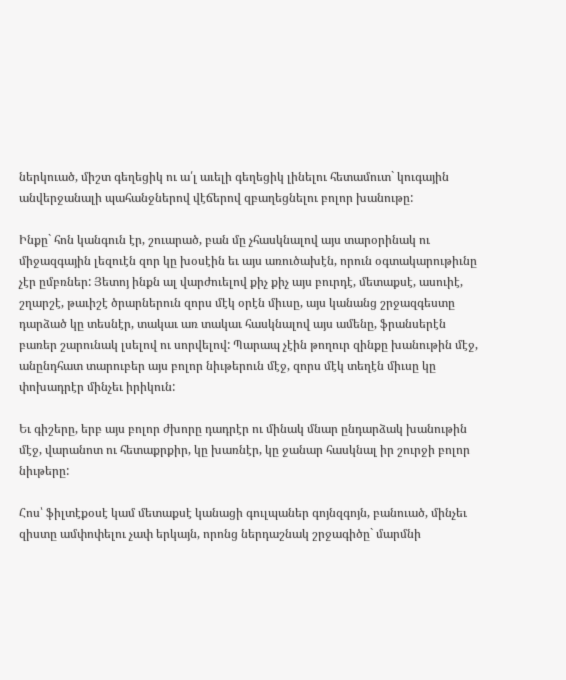ներկուած, միշտ գեղեցիկ ու ա՛լ աւելի գեղեցիկ լինելու հետամուտ` կուգային անվերջանալի պահանջներով վէճերով զբաղեցնելու բոլոր խանութը:

Ինքը` հոն կանգուն էր, շուարած, բան մը չհասկնալով այս տարօրինակ ու միջազգային լեզուէն զոր կը խօսէին եւ այս առուծախէն, որուն օգտակարութիւնը չէր ըմբռներ: Յետոյ ինքն ալ վարժուելով քիչ քիչ այս բուրդէ, մետաքսէ, ասուիէ, շղարշէ, թաւիշէ ծրարներուն զորս մէկ օրէն միւսը, այս կանանց շրջազգեստը դարձած կը տեսնէր, տակաւ առ տակաւ հասկնալով այս ամենը, ֆրանսերէն բառեր շարունակ լսելով ու սորվելով: Պարապ չէին թողուր զինքը խանութին մէջ, անընդհատ տարուբեր այս բոլոր նիւթերուն մէջ, զորս մէկ տեղէն միւսը կը փոխադրէր մինչեւ իրիկուն:

Եւ գիշերը, երբ այս բոլոր ժխորը դադրէր ու մինակ մնար ընդարձակ խանութին մէջ, վարանոտ ու հետաքրքիր, կը խառնէր, կը ջանար հասկնալ իր շուրջի բոլոր նիւթերը:

Հոս՝ ֆիլտէքօսէ կամ մետաքսէ կանացի գուլպաներ գոյնզգոյն, բանուած, մինչեւ զիստը ամփոփելու չափ երկայն, որոնց ներդաշնակ շրջագիծը` մարմնի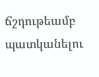ճշդութեամբ պատկանելու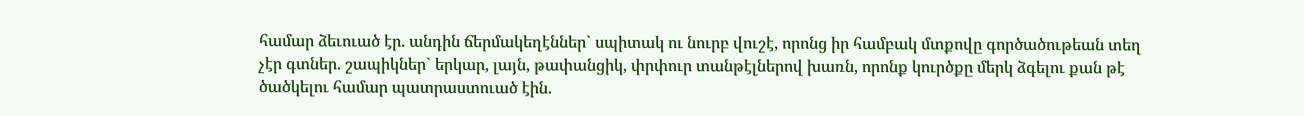համար ձեւուած էր. անդին ճերմակեղէններ` սպիտակ ու նուրբ վուշէ, որոնց իր համբակ մտքովը գործածութեան տեղ չէր գտներ. շապիկներ` երկար, լայն, թափանցիկ, փրփուր տանթէլներով խառն, որոնք կուրծքը մերկ ձգելու քան թէ ծածկելու համար պատրաստուած էին.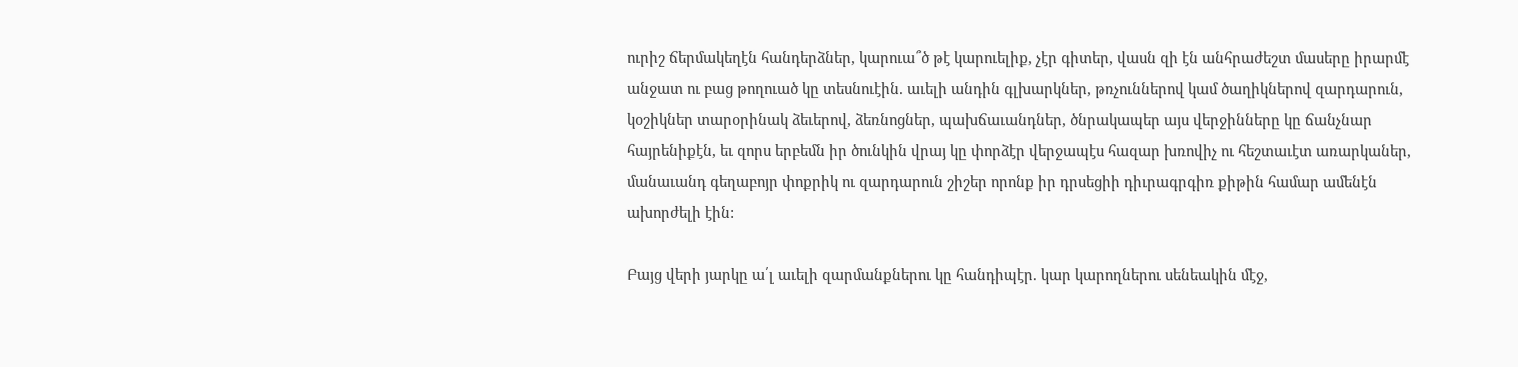ուրիշ ճերմակեղէն հանդերձներ, կարուա՞ծ թէ կարուելիք, չէր գիտեր, վասն զի էն անհրաժեշտ մասերը իրարմէ անջատ ու բաց թողուած կը տեսնուէին. աւելի անդին գլխարկներ, թռչուններով կամ ծաղիկներով զարդարուն, կօշիկներ տարօրինակ ձեւերով, ձեռնոցներ, պախճաւանդներ, ծնրակապեր այս վերջինները կը ճանչնար հայրենիքէն, եւ զորս երբեմն իր ծունկին վրայ կը փորձէր վերջապէս հազար խռովիչ ու հեշտաւէտ առարկաներ, մանաւանդ գեղաբոյր փոքրիկ ու զարդարուն շիշեր որոնք իր դրսեցիի դիւրագրգիռ քիթին համար ամենէն ախորժելի էին:

Բայց վերի յարկը ա՛լ աւելի զարմանքներու կը հանդիպէր. կար կարողներու սենեակին մէջ,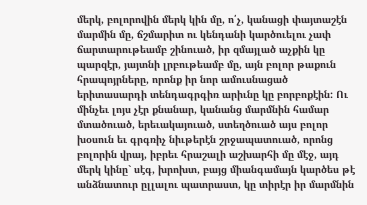մերկ, բոլորովին մերկ կին մը, ո՛չ, կանացի փայտաշէն մարմին մը, ճշմարիտ ու կենդանի կարծուելու չափ ճարտարութեամբ շինուած, իր զմայլած աչքին կը պարզէր, յայտնի լրբութեամբ մը, այն բոլոր թաքուն հրապոյրները, որոնք իր նոր ամուսնացած երիտասարդի տենդագրգիռ արիւնը կը բորբոքէին: Ու մինչեւ լոյս չէր քնանար, կանանց մարմնին համար մտածուած, երեւակայուած, ստեղծուած այս բոլոր խօսուն եւ գրգռիչ նիւթերէն շրջապատուած, որոնց բոլորին վրայ, իբրեւ հրաշալի աշխարհի մը մէջ, այդ մերկ կինը` սէգ, խրոխտ, բայց միանգամայն կարծես թէ անձնատուր ըլլալու պատրաստ, կը տիրէր իր մարմնին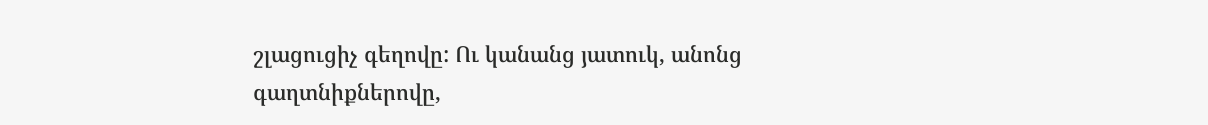շլացուցիչ գեղովը: Ու կանանց յատուկ, անոնց գաղտնիքներովը,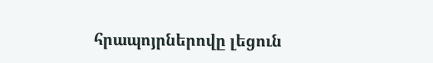հրապոյրներովը լեցուն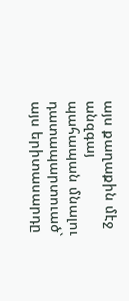այս քաղաքին մէջ անզգայ պահապան մնալու դատապարտուած` այս երիտասարդը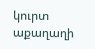կուրտ աքաղաղի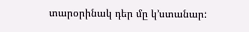տարօրինակ դեր մը կ՚ստանար: